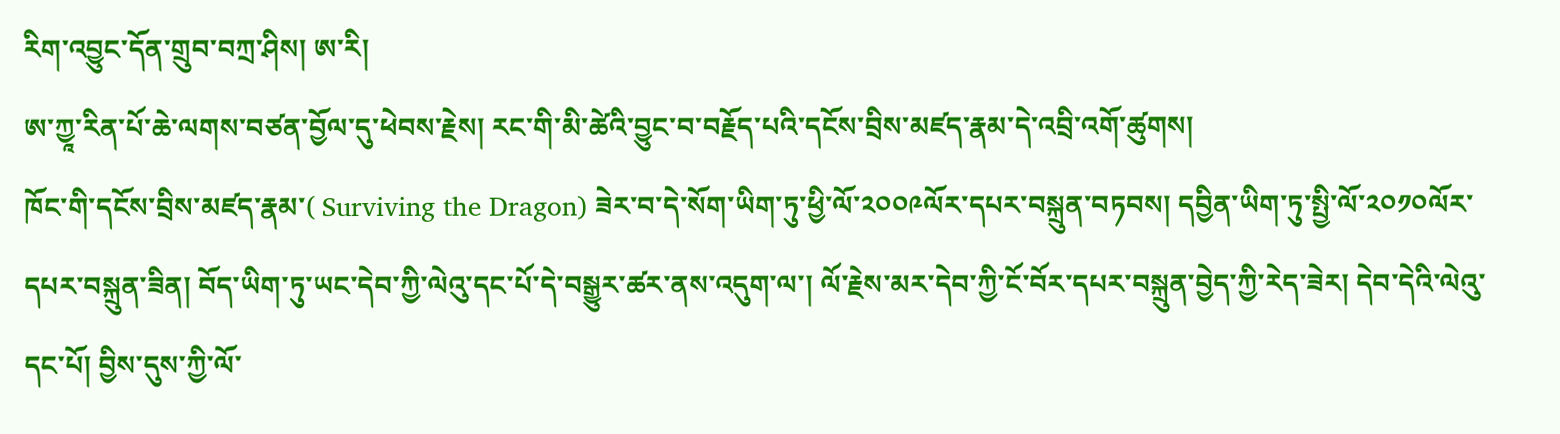རིག་འབྱུང་དོན་གྲུབ་བཀྲ་ཤིས། ཨ་རི།
ཨ་ཀྱཱ་རིན་པོ་ཆེ་ལགས་བཙན་བྱོལ་དུ་ཕེབས་རྗེས། རང་གི་མི་ཚེའི་བྱུང་བ་བརྗོད་པའི་དངོས་བྲིས་མཛད་རྣམ་དེ་འབྲི་འགོ་ཚུགས།
ཁོང་གི་དངོས་བྲིས་མཛད་རྣམ་( Surviving the Dragon) ཟེར་བ་དེ་སོག་ཡིག་ཏུ་ཕྱི་ལོ་༢༠༠༩ལོར་དཔར་བསྐྲུན་བཏབས། དབྱིན་ཡིག་ཏུ་སྤྱི་ལོ་༢༠༡༠ལོར་དཔར་བསྐྲུན་ཟིན། བོད་ཡིག་ཏུ་ཡང་དེབ་ཀྱི་ལེའུ་དང་པོ་དེ་བསྒྱུར་ཚར་ནས་འདུག་ལ་། ལོ་རྗེས་མར་དེབ་ཀྱི་ངོ་བོར་དཔར་བསྐྲུན་བྱེད་ཀྱི་རེད་ཟེར། དེབ་དེའི་ལེའུ་དང་པོ། བྱིས་དུས་ཀྱི་ལོ་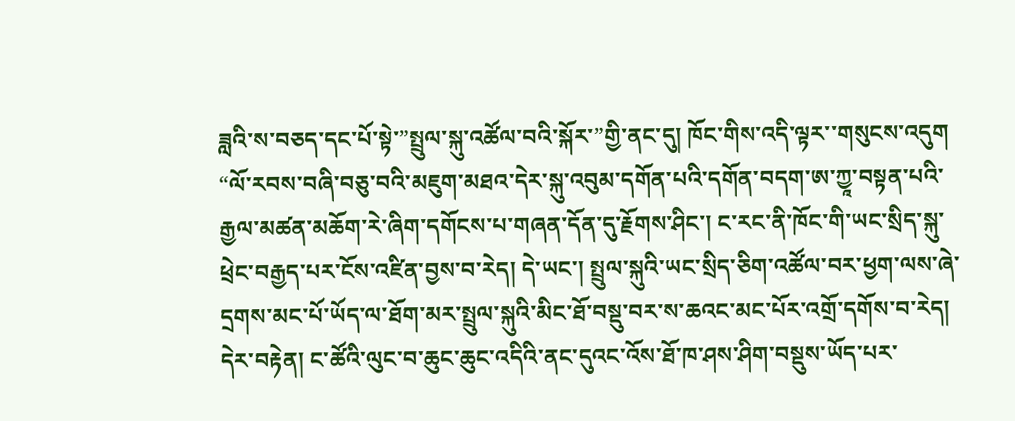ཟླའི་ས་བཅད་དང་པོ་སྟེ་”སྤྲུལ་སྐུ་འཚོལ་བའི་སྐོར་”གྱི་ནང་དུ། ཁོང་གིས་འདི་ལྟར་་གསུངས་འདུག “ལོ་རབས་བཞི་བཅུ་བའི་མཇུག་མཐའ་དེར་སྐུ་འབུམ་དགོན་པའི་དགོན་བདག་ཨ་ཀྱཱ་བསྟན་པའི་རྒྱལ་མཚན་མཆོག་རེ་ཞིག་དགོངས་པ་གཞན་དོན་དུ་རྗོགས་ཤིང་། ང་རང་ནི་ཁོང་གི་ཡང་སྲིད་སྐུ་ཕྲེང་བརྒྱད་པར་ངོས་འཛིན་བྱས་བ་རེད། དེ་ཡང་། སྤྲུལ་སྐུའི་ཡང་སྲིད་ཅིག་འཚོལ་བར་ཕྱག་ལས་ཞེ་དྲགས་མང་པོ་ཡོད་ལ་ཐོག་མར་སྤྲུལ་སྐུའི་མིང་ཐོ་བསྡུ་བར་ས་ཆའང་མང་པོར་འགྲོ་དགོས་བ་རེད། དེར་བརྟེན། ང་ཚོའི་ལུང་བ་ཆུང་ཆུང་འདིའི་ནང་དུའང་འོས་ཐོ་ཁ་ཤས་ཤིག་བསྡུས་ཡོད་པར་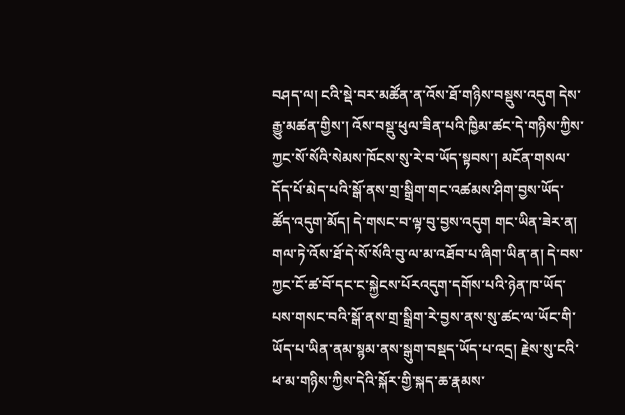བཤད་ལ། ངའི་སྡེ་བར་མཚོན་ན་འོས་ཐོ་གཉིས་བསྡུས་འདུག དེས་རྒྱུ་མཚན་གྱིས་། འོས་བསྡུ་ཕུལ་ཟིན་པའི་ཁྱིམ་ཚང་དེ་གཉིས་ཀྱིས་ཀྱང་སོ་སོའི་སེམས་ཁོངས་སུ་རེ་བ་ཡོད་སྟབས་། མངོན་གསལ་དོད་པོ་མེད་པའི་སྒོ་ནས་གྲ་སྒྲིག་གང་འཚམས་ཤིག་བྱས་ཡོད་ཚོད་འདུག་མོད། དེ་གསང་བ་ལྟ་བུ་བྱས་འདུག གང་ཡིན་ཟེར་ན། གལ་ཏེ་འོས་ཐོ་དེ་སོ་སོའི་བུ་ལ་མ་འཐོབ་པ་ཞིག་ཡིན་ན། དེ་བས་ཀྱང་ངོ་ཚ་བོ་དང་ང་སྐྱེངས་པོརའདུག་དགོས་པའི་ཉེན་ཁ་ཡོད་པས་གསང་བའི་སྒོ་ནས་གྲ་སྒྲིག་རེ་བྱས་ནས་སུ་ཚང་ལ་ཡོང་གི་ཡོད་པ་ཡིན་ནམ་སྙམ་ནས་སྒུག་བསྡད་ཡོད་པ་འདྲ། རྗེས་སུ་ངའི་ཕ་མ་གཉིས་ཀྱིས་དེའི་སྐོར་གྱི་སྐད་ཆ་རྣམས་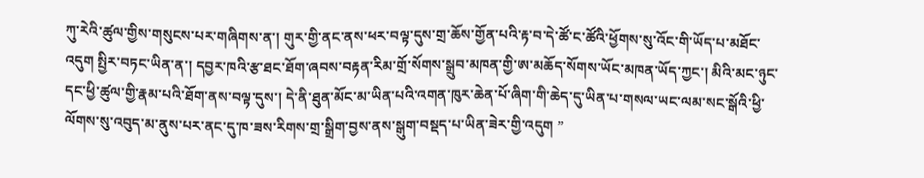ཀུ་རེའི་ཚུལ་གྱིས་གསུངས་པར་གཞིགས་ན་། གུར་གྱི་ནང་ནས་ཕར་བལྟ་དུས་གྲ་ཆོས་གྱོན་པའི་རྟ་བ་དེ་ཚོ་ང་ཚོའི་ཕྱོགས་སུ་འོང་གི་ཡོད་པ་མཐོང་འདུག སྤྱིར་བཏང་ཡིན་ན་། དབྱར་ཁའི་རྩ་ཐང་ཐོག་ཞབས་བརྟན་རིམ་གྲོ་སོགས་སྒྲུབ་མཁན་གྱི་ཨ་མཆོད་སོགས་ཡོང་མཁན་ཡོད་ཀྱང་། མིའི་མང་ཉུང་དང་ཕྱི་ཚུལ་གྱི་རྣམ་པའི་ཐོག་ནས་བལྟ་དུས་། དེ་ནི་ཐུན་མོང་མ་ཡིན་པའི་འགན་ཁུར་ཆེན་པོ་ཞིག་གི་ཆེད་དུ་ཡིན་པ་གསལ་ཡང་ལམ་སང་སྒོའི་ཕྱི་ལོགས་སུ་འབུད་མ་ནུས་པར་ནང་དུ་ཁ་ཟས་རིགས་གྲ་སྒྲིག་བྱས་ནས་སྒུག་བསྡད་པ་ཡིན་ཟེར་གྱི་འདུག ”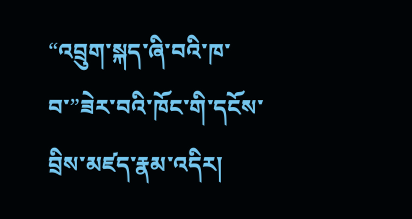“འབྲུག་སྐད་ཞི་བའི་ཁ་བ་”ཟེར་བའི་ཁོང་གི་དངོས་བྲིས་མཛད་རྣམ་འདིར།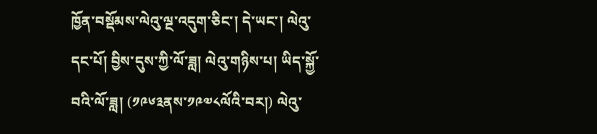ཁྱོན་བསྡོམས་ལེའུ་ལྔ་འདུག་ཅིང་། དེ་ཡང་། ལེའུ་དང་པོ། བྱིས་དུས་ཀྱི་ལོ་ཟླ། ལེའུ་གཉིས་པ། ཡིད་སྐྱོ་བའི་ལོ་ཟླ། (༡༩༦༣ནས་༡༩༧༨ལོའི་བར།) ལེའུ་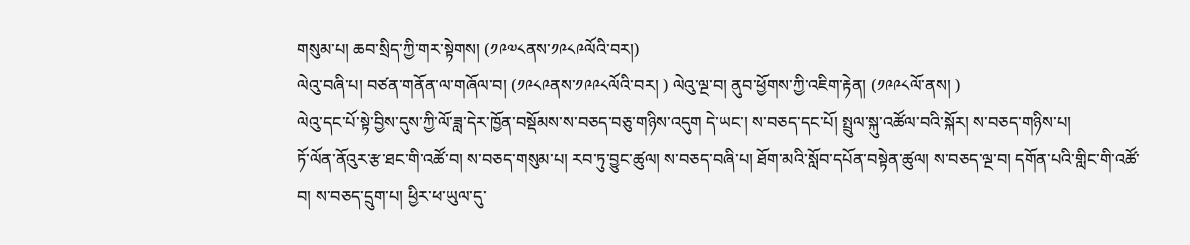གསུམ་པ། ཆབ་སྲིད་ཀྱི་གར་སྟེགས། (༡༩༧༨ནས་༡༩༨༩ལོའི་བར།)
ལེའུ་བཞི་པ། བཙན་གནོན་ལ་གཞོལ་བ། (༡༩༨༩ནས་༡༩༩༨ལོའི་བར། ) ལེའུ་ལྔ་བ། ནུབ་ཕྱོགས་ཀྱི་འཇིག་རྟེན། (༡༩༩༨ལོ་ནས། )
ལེའུ་དང་པོ་སྟེ་བྱིས་དུས་ཀྱི་ལོ་ཟླ་དེར་ཁྱོན་བསྡོམས་ས་བཅད་བཅུ་གཉིས་འདུག དེ་ཡང་། ས་བཅད་དང་པོ། སྤྲུལ་སྐུ་འཚོལ་བའི་སྐོར། ས་བཅད་གཉིས་པ།
ཏོ་ལོན་ནོའུར་རྩ་ཐང་གི་འཚོ་བ། ས་བཅད་གསུམ་པ། རབ་ཏུ་བྱུང་ཚུལ། ས་བཅད་བཞི་པ། ཐོག་མའི་སློབ་དཔོན་བསྟེན་ཚུལ། ས་བཅད་ལྔ་བ། དགོན་པའི་གླིང་གི་འཚོ་བ། ས་བཅད་དྲུག་པ། ཕྱིར་ཕ་ཡུལ་དུ་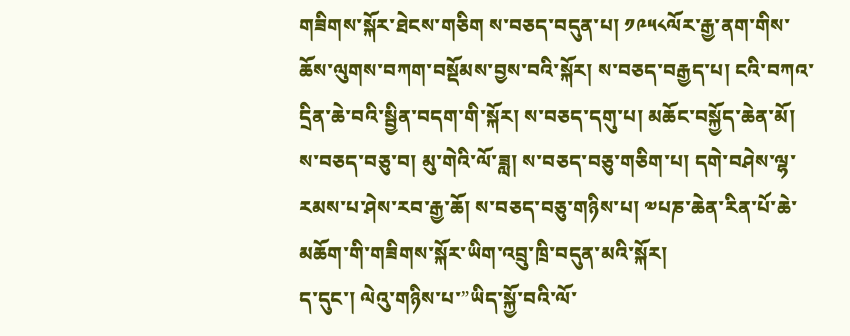གཟིགས་སྐོར་ཐེངས་གཅིག ས་བཅད་བདུན་པ། ༡༩༥༨ལོར་རྒྱ་ནག་གིས་ཆོས་ལུགས་བཀག་བསྡོམས་བྱས་བའི་སྐོར། ས་བཅད་བརྒྱད་པ། ངའི་བཀའ་དྲིན་ཆེ་བའི་སྦྱིན་བདག་གི་སྐོར། ས་བཅད་དགུ་པ། མཆོང་བསྐྱོད་ཆེན་མོ། ས་བཅད་བཅུ་བ། མུ་གེའི་ལོ་ཟླ། ས་བཅད་བཅུ་གཅིག་པ། དགེ་བཤེས་ལྷ་རམས་པ་ཤེས་རབ་རྒྱ་ཆོ། ས་བཅད་བཅུ་གཉིས་པ། ༧པཎ་ཆེན་རིན་པོ་ཆེ་མཆོག་གི་གཟིགས་སྐོར་ཡིག་འབྲུ་ཁྲི་བདུན་མའི་སྐོར།
ད་དུང་། ལེའུ་གཉིས་པ་”ཡིད་སྐྱོ་བའི་ལོ་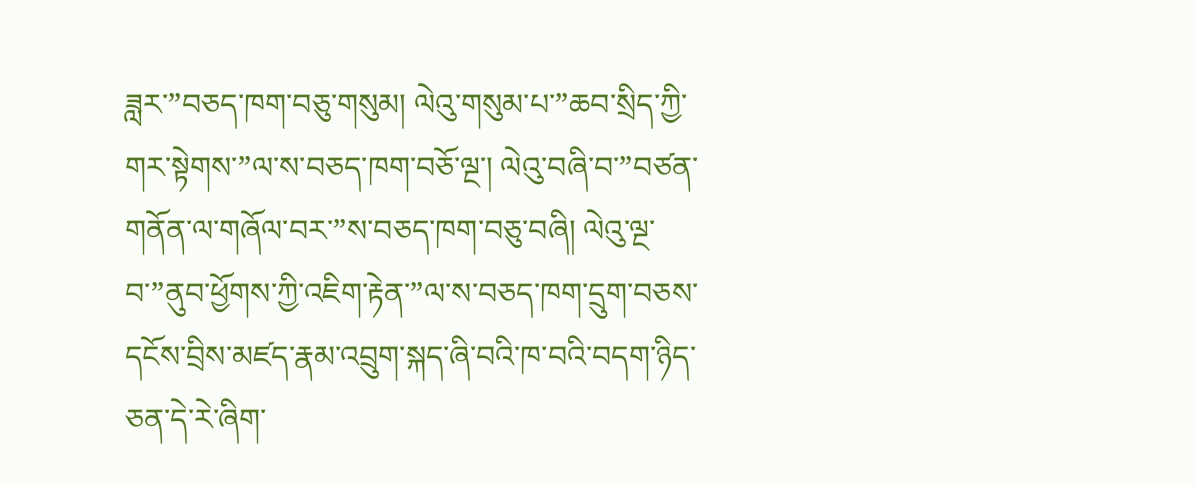ཟླར་”བཅད་ཁག་བཅུ་གསུམ། ལེའུ་གསུམ་པ་”ཆབ་སྲིད་ཀྱི་གར་སྟེགས་”ལ་ས་བཅད་ཁག་བཅོ་ལྔ་། ལེའུ་བཞི་བ་”བཙན་གནོན་ལ་གཞོལ་བར་”ས་བཅད་ཁག་བཅུ་བཞི། ལེའུ་ལྔ་བ་”ནུབ་ཕྱོགས་ཀྱི་འཇིག་རྟེན་”ལ་ས་བཅད་ཁག་དྲུག་བཅས་དངོས་བྲིས་མཛད་རྣམ་འབྲུག་སྐད་ཞི་བའི་ཁ་བའི་བདག་ཉིད་ཅན་དེ་རེ་ཞིག་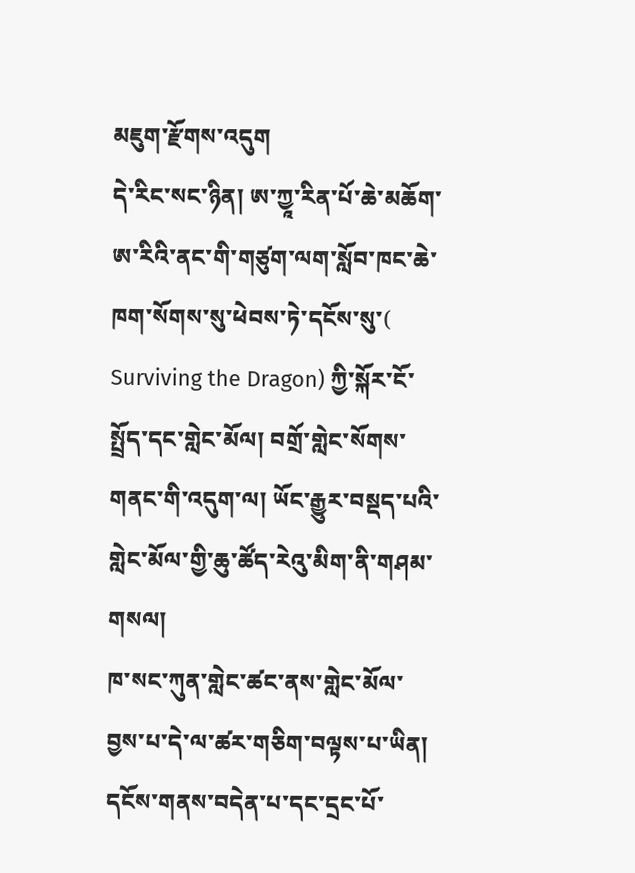མཇུག་རྫོགས་འདུག
དེ་རིང་སང་ཉིན། ཨ་ཀྱཱ་རིན་པོ་ཆེ་མཆོག་ཨ་རིའི་ནང་གི་གཙུག་ལག་སློབ་ཁང་ཆེ་ཁག་སོགས་སུ་ཕེབས་ཏེ་དངོས་སུ་( Surviving the Dragon) ཀྱི་སྐོར་ངོ་སྤྲོད་དང་གླེང་མོལ། བགྲོ་གླེང་སོགས་གནང་གི་འདུག་ལ། ཡོང་རྒྱུར་བསྡད་པའི་གླེང་མོལ་གྱི་ཆུ་ཚོད་རེའུ་མིག་ནི་གཤམ་གསལ།
ཁ་སང་ཀུན་གླེང་ཚང་ནས་གླེང་མོལ་བྱས་པ་དེ་ལ་ཚར་གཅིག་བལྟས་པ་ཡིན། དངོས་གནས་བདེན་པ་དང་དྲང་པོ་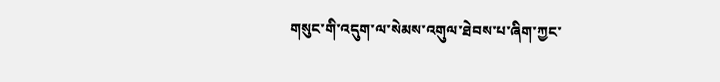གསུང་གི་འདུག་ལ་སེམས་འགུལ་ཐེབས་པ་ཞིག་ཀྱང་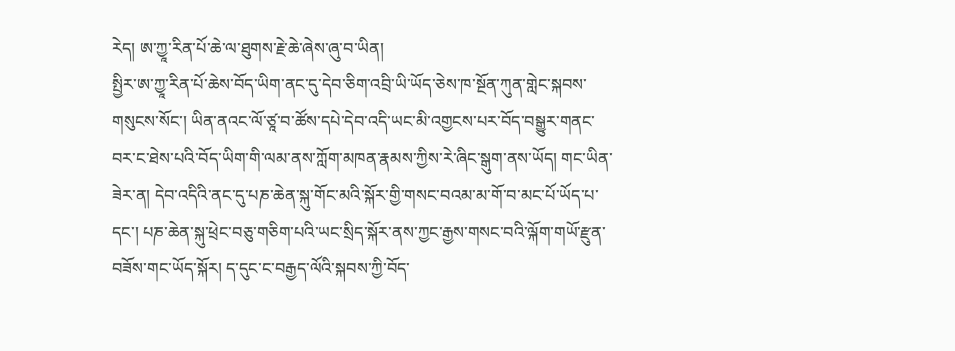རེད། ཨ་ཀྱཱ་རིན་པོ་ཆེ་ལ་ཐུགས་རྗེ་ཆེ་ཞེས་ཞུ་བ་ཡིན།
སྤྱིར་ཨ་ཀྱཱ་རིན་པོ་ཆེས་བོད་ཡིག་ནང་དུ་དེབ་ཅིག་འབྲི་ཡི་ཡོད་ཅེས་ཁ་སྔོན་ཀུན་གླེང་སྐབས་གསུངས་སོང་། ཡིན་ནའང་ལོ་ཙཱ་བ་ཚོས་དཔེ་དེབ་འདི་ཡང་མི་འགྱངས་པར་བོད་བསྒྱུར་གནང་བར་ང་ཐེས་པའི་བོད་ཡིག་གི་ལམ་ནས་ཀློག་མཁན་རྣམས་ཀྱིས་རེ་ཞིང་སྒུག་ནས་ཡོད། གང་ཡིན་ཟེར་ན། དེབ་འདིའི་ནང་དུ་པཎ་ཆེན་སྐུ་གོང་མའི་སྐོར་གྱི་གསང་བའམ་མ་གོ་བ་མང་པོ་ཡོད་པ་དང་། པཎ་ཆེན་སྐུ་ཕྲེང་བཅུ་གཅིག་པའི་ཡང་སྲིད་སྐོར་ནས་ཀྱང་རྒྱས་གསང་བའི་ལྐོག་གཡོ་རྫུན་བཟོས་གང་ཡོད་སྐོར། ད་དུང་ང་བརྒྱད་ལོའི་སྐབས་ཀྱི་བོད་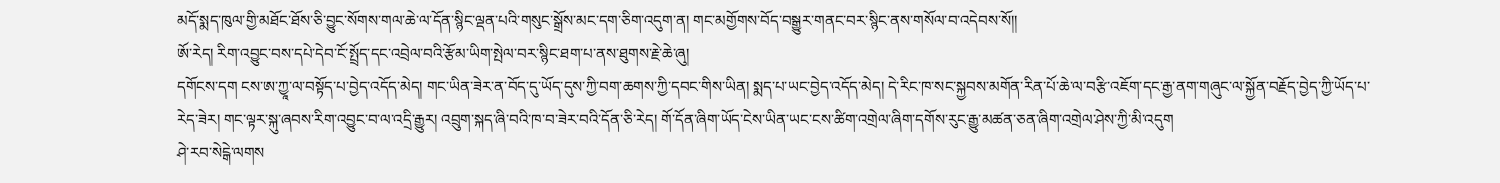མདོ་སྨད་ཁུལ་གྱི་མཐོང་ཐོས་ཅི་བྱུང་སོགས་གལ་ཆེ་ལ་དོན་སྙིང་ལྡན་པའི་གསུང་སྒྲོས་མང་དག་ཅིག་འདུག་ན། གང་མགྱོགས་བོད་བསྒྱུར་གནང་བར་སྙིང་ནས་གསོལ་བ་འདེབས་སོ།།
ཨོ་རེད། རིག་འབྱུང་བས་དཔེ་དེབ་ངོ་སྤྲོད་དང་འབྲེལ་བའི་རྩོམ་ཡིག་སྤེལ་བར་སྙིང་ཐག་པ་ནས་ཐུགས་རྗེ་ཆེ་ཞུ།
དགོངས་དག ངས་ཨ་ཀྱཱ་ལ་བསྟོད་པ་བྱེད་འདོད་མེད། གང་ཡིན་ཟེར་ན་བོད་དུ་ཡོད་དུས་ཀྱི་བག་ཆགས་ཀྱི་དབང་གིས་ཡིན། སྨད་པ་ཡང་བྱེད་འདོད་མེད། དེ་རིང་ཁ་སང་སྐྱབས་མགོན་རིན་པོ་ཆེ་ལ་བརྩི་འཇོག་དང་རྒྱ་ནག་གཞུང་ལ་སྐྱོན་བརྗོད་བྱེད་ཀྱི་ཡོད་པ་རེད་ཟེར། གང་ལྟར་སྐུ་ཞབས་རིག་འབྱུང་བ་ལ་འདྲི་རྒྱུར། འབྲུག་སྐད་ཞི་བའི་ཁ་བ་ཟེར་བའི་དོན་ཅི་རེད། གོ་དོན་ཞིག་ཡོད་ངེས་ཡིན་ཡང་ངས་ཚིག་འགྲེལ་ཞིག་དགོས་རུང་རྒྱུ་མཚན་ཅན་ཞིག་འགྲེལ་ཤེས་ཀྱི་མི་འདུག
ཤེ་རབ་སེངྒེ་ལགས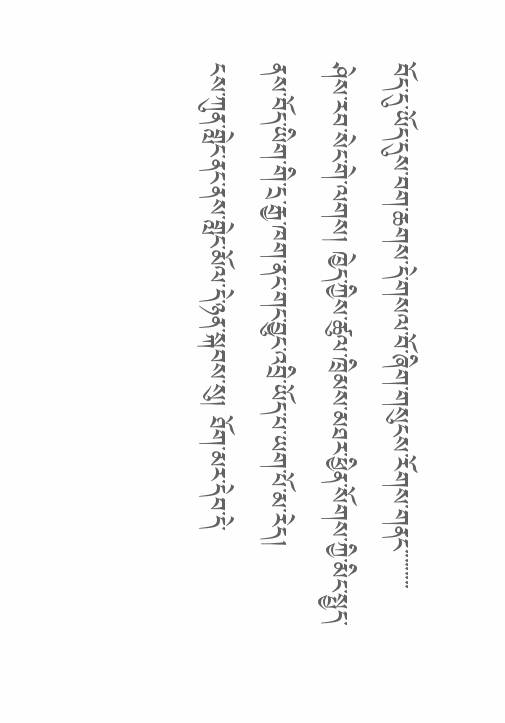བོད་དུ་ཡོད་དུས་བག་ཆགས་དེ་གསལ་བོ་ཞིག་གསུངས་རོགས་གནང་་་་་་་་་
ཤེས་རབ་སེང་གེ་ལགས། ཁྱེད་ཀྱིས་ཚུལ་ཁྲིམས་མཐར་ཕྱིན་སོགས་ཀྱི་མིང་སྤྱད་ནས་བོད་ཡིག་གི་དྲ་རྒྱ་ཁག་ནང་གང་བྱུང་འབྲི་ཡོད་པ་ཡག་པོ་མ་རེད།
ངས་ཀུན་གླེང་ནང་ནས་གླེང་མོལ་དེ་ཉན་སྐབས་སུ། ཐོག་མར་དེབ་དེ་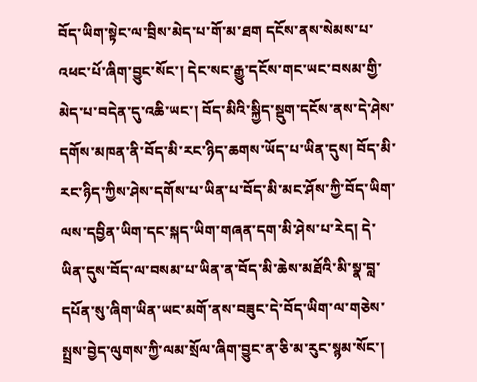བོད་ཡིག་སྟེང་ལ་བྲིས་མེད་པ་གོ་མ་ཐག དངོས་ནས་སེམས་པ་འཕང་པོ་ཞིག་བྱུང་སོང་། དེང་སང་རྒྱུ་དངོས་གང་ཡང་བསམ་གྱི་མེད་པ་བདེན་དུ་འཆི་ཡང་། བོད་མིའི་སྐྱིད་སྡུག་དངོས་ནས་དེ་ཤེས་དགོས་མཁན་ནི་བོད་མི་རང་ཉིད་ཆགས་ཡོད་པ་ཡིན་དུས། བོད་མི་རང་ཉིད་ཀྱིས་ཤེས་དགོས་པ་ཡིན་པ་བོད་མི་མང་ཤོས་ཀྱི་བོད་ཡིག་ལས་དབྱིན་ཡིག་དང་སྐད་ཡིག་གཞན་དག་མི་ཤེས་པ་རེད། དེ་ཡིན་དུས་བོད་ལ་བསམ་པ་ཡིན་ན་བོད་མི་ཆེས་མཐོའི་མི་སྣ་བླ་དཔོན་སུ་ཞིག་ཡིན་ཡང་མགོ་ནས་བཟུང་དེ་བོད་ཡིག་ལ་གཅེས་སྤྲས་བྱེད་ལུགས་ཀྱི་ལམ་སྲོལ་ཞིག་བྱུང་ན་ཅི་མ་རུང་སྙམ་སོང་།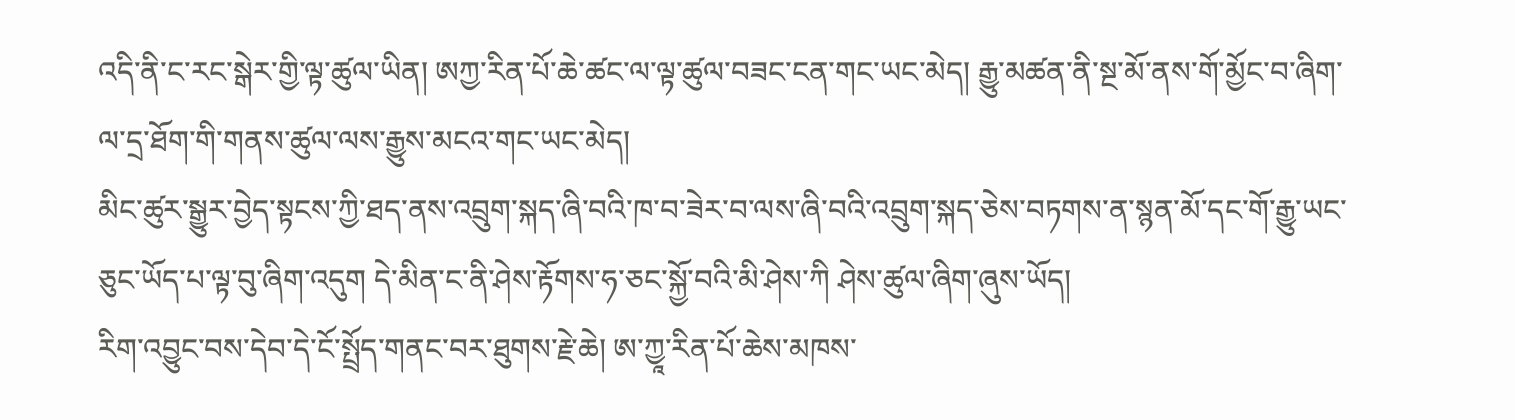འདི་ནི་ང་རང་སྒེར་གྱི་ལྟ་ཚུལ་ཡིན། ཨཀྱ་རིན་པོ་ཆེ་ཚང་ལ་ལྟ་ཚུལ་བཟང་ངན་གང་ཡང་མེད། རྒྱུ་མཚན་ནི་སྔ་མོ་ནས་གོ་མྱོང་བ་ཞིག་ལ་དྲ་ཐོག་གི་གནས་ཚུལ་ལས་རྒྱུས་མངའ་གང་ཡང་མེད།
མིང་ཚུར་སྒྱུར་བྱེད་སྟངས་ཀྱི་ཐད་ནས་འབྲུག་སྐད་ཞི་བའི་ཁ་བ་ཟེར་བ་ལས་ཞི་བའི་འབྲུག་སྐད་ཅེས་བཏགས་ན་སྙན་མོ་དང་གོ་རྒྱུ་ཡང་ཅུང་ཡོད་པ་ལྟ་བུ་ཞིག་འདུག དེ་མིན་ང་ནི་ཤེས་རྟོགས་ཧ་ཅང་སྐྱོ་བའི་མི་ཤེས་ཀི ཤེས་ཚུལ་ཞིག་ཞུས་ཡོད།
རིག་འབྱུང་བས་དེབ་དེ་ངོ་སྤྲོད་གནང་བར་ཐུགས་རྗེ་ཆེ། ཨ་ཀྱཱ་རིན་པོ་ཆེས་མཁས་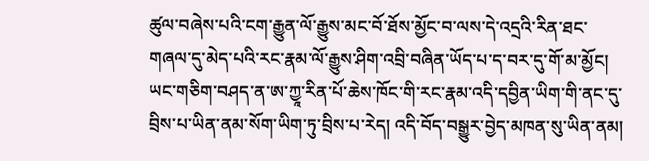ཚུལ་བཞེས་པའི་ངག་རྒྱུན་ལོ་རྒྱུས་མང་བོ་ཐོས་མྱོང་བ་ལས་དེ་འདྲའི་རིན་ཐང་གཞལ་དུ་མེད་པའི་རང་རྣམ་ལོ་རྒྱུས་ཤིག་འབྲི་བཞིན་ཡོད་པ་ད་བར་དུ་གོ་མ་མྱོང། ཡང་གཅིག་བཤད་ན་ཨ་ཀྱཱ་རིན་པོ་ཆེས་ཁོང་གི་རང་རྣམ་འདི་དབྱིན་ཡིག་གི་ནང་དུ་བྲིས་པ་ཡིན་ནམ་སོག་ཡིག་ཏུ་བྲིས་པ་རེད། འདི་བོད་བསྒྱུར་བྱེད་མཁན་སུ་ཡིན་ནམ།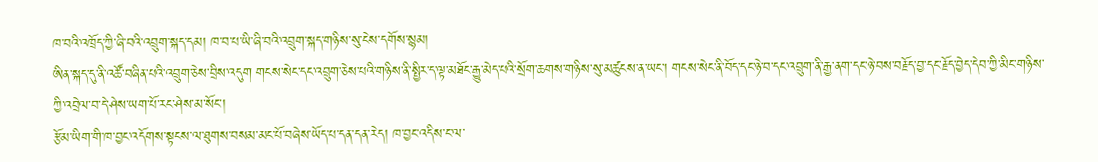ཁ་བའི་འཁྲོད་ཀྱི་ཞི་བའི་འབྲུག་སྐད་དམ། ཁ་བ་པ་ཡི་ཞི་བའི་འབྲུག་སྐད་གཉིས་སུ་ངེས་དགོས་སྙམ།
ཨིན་སྐད་དུ་ནི་འཚོ་བཞིན་པའི་འབྲུག་ཅེས་བྲིས་འདུག གངས་སེང་དང་འབྲུག་ཅེས་པའི་གཉིས་ནི་སྤྱིར་ད་ལྟ་མཐོང་རྒྱུ་མེད་པའི་སྲོག་ཆགས་གཉིས་སུ་མཚུངས་ན་ཡང་། གངས་སེང་ནི་བོད་དང་ཉེ་བ་དང་འབྲུག་ནི་རྒྱ་ནག་དང་ཉེ་བས་བརྗོད་བྱ་དང་རྗོད་བྱེད་དེབ་ཀྱི་མིང་གཉིས་ཀྱི་འབྲེལ་བ་དེ་ཤེས་ཡག་པོ་རང་ཤེས་མ་སོང་།
རྩོམ་ཡིག་གི་ཁ་བྱང་འདོགས་སྟངས་ལ་ཐུགས་བསམ་མང་པོ་བཞེས་ཡོད་པ་དན་དན་རེད། ཁ་བྱང་འདིས་ང་ལ་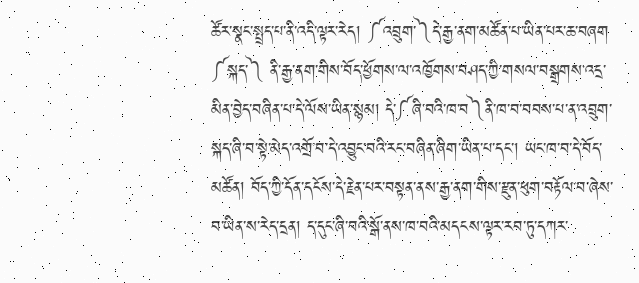ཚོར་སྣང་སྤྲད་པ་ནི་འདི་ལྟར་རེད། ༼འབྲུག་༽དེ་རྒྱ་ནག་མཚོན་པ་ཡིན་པར་ཆ་བཞག ༼སྐད་༽ ནི་རྒྱ་ནག་གིས་བོད་ཕྱོགས་ལ་འཁྱོགས་བཤད་ཀྱི་གསལ་བསྒྲགས་འདྲ་མིན་བྱེད་བཞིན་པ་དེ་ལོས་ཡིན་སྙམ། དེ་༼ཞི་བའི་ཁ་བ༽ནི་ཁ་བ་བབས་པ་ན་འབྲུག་སྐད་ཞི་བ་སྟེ་མེད་འགྲོ་བ་དེ་འབྱུང་བའི་རང་བཞིན་ཞིག་ཡིན་པ་དང་། ཡང་ཁ་བ་དེ་བོད་མཚོན། བོད་ཀྱི་དོན་དངོས་དེ་རྗེན་པར་བསྟན་ནས་རྒྱ་ནག་གིས་རྫུན་ཕུག་བརྟོལ་བ་ཞེས་བ་ཡིན་ས་རེད་དྲན། ད་དུང་ཞི་བའི་སྒོ་ནས་ཁ་བའི་མདངས་ལྟར་རབ་ཏུ་དཀར་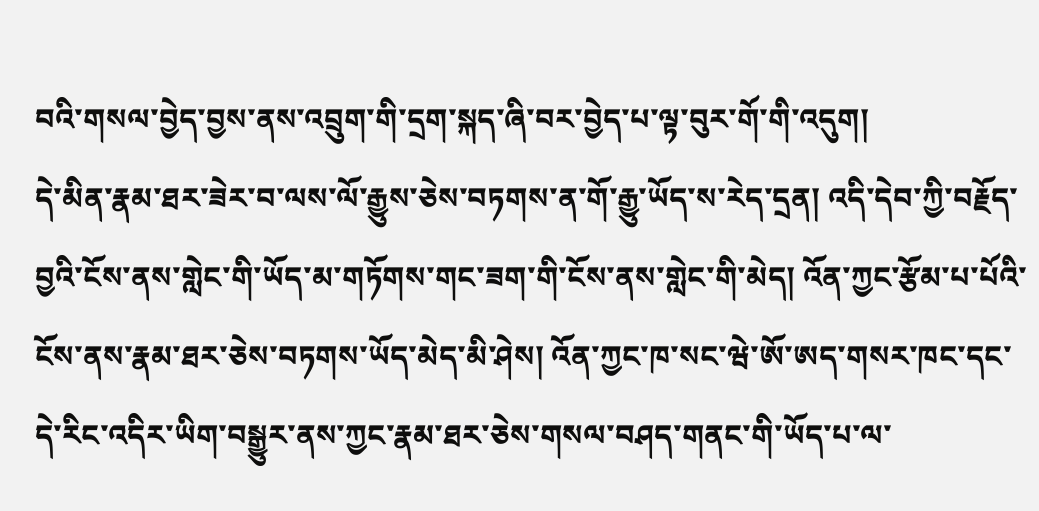བའི་གསལ་བྱེད་བྱས་ནས་འབྲུག་གི་དྲག་སྐད་ཞི་བར་བྱེད་པ་ལྟ་བུར་གོ་གི་འདུག།
དེ་མིན་རྣམ་ཐར་ཟེར་བ་ལས་ལོ་རྒྱུས་ཅེས་བཏགས་ན་གོ་རྒྱུ་ཡོད་ས་རེད་དྲན། འདི་དེབ་ཀྱི་བརྗོད་བྱའི་ངོས་ནས་གླེང་གི་ཡོད་མ་གཏོགས་གང་ཟག་གི་ངོས་ནས་གླེང་གི་མེད། འོན་ཀྱང་རྩོམ་པ་པོའི་ངོས་ནས་རྣམ་ཐར་ཅེས་བཏགས་ཡོད་མེད་མི་ཤེས། འོན་ཀྱང་ཁ་སང་ཝེ་ཨོ་ཨད་གསར་ཁང་དང་དེ་རིང་འདིར་ཡིག་བསྒྱུར་ནས་ཀྱང་རྣམ་ཐར་ཅེས་གསལ་བཤད་གནང་གི་ཡོད་པ་ལ་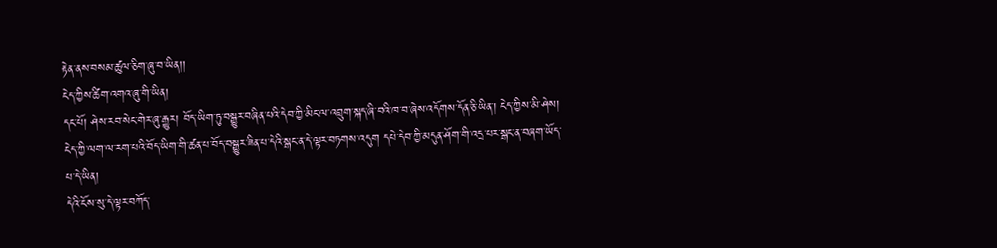རྟེན་ནས་བསམ་ཚུལ་ཅིག་ཞུ་བ་ཡིན།།
ངེད་ཀྱིས་ཚིག་འགའ་ཞུ་གི་ཡིན།
དང་པོ། ཤེས་རབ་སེང་གེར་ཞུ་རྒྱུར། བོད་ཡིག་ཏུ་བསྒྱུར་བཞིན་པའི་དེབ་ཀྱི་མིང་ལ་འབྲུག་སྐད་ཞི་བའི་ཁ་བ་ཞེས་འདོགས་དོན་ཅི་ཡིན་། ངེད་ཀྱིས་མི་ཤེས།
ངེད་ཀྱི་ལག་ལ་རག་པའི་བོད་ཡིག་གི་ཚན་པ་བོད་བསྒྱུར་ཟིན་པ་དེའི་སྒང་ན་དེ་ལྟར་བཏགས་འདུག དཔེ་དེབ་ཀྱི་མདུན་ཤོག་གི་འདྲ་པར་སྒང་ན་བཞག་ཡོད་པ་དེ་ཡིན།
དེའི་ངོས་སུ་དེ་ལྟར་བཀོད་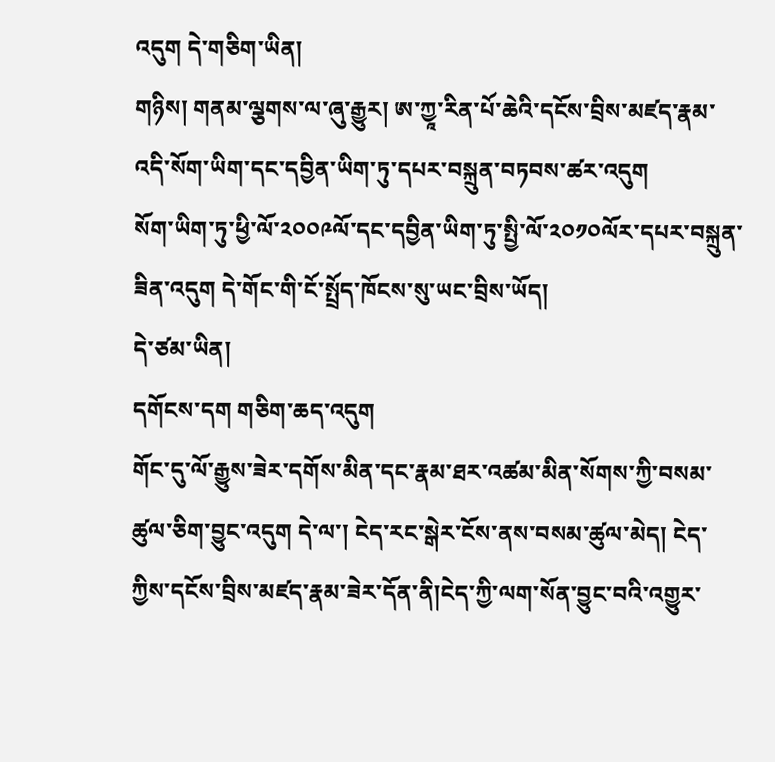འདུག དེ་གཅིག་ཡིན།
གཉིས། གནམ་ལྕགས་ལ་ཞུ་རྒྱུར། ཨ་ཀྱཱ་རིན་པོ་ཆེའི་དངོས་བྲིས་མཛད་རྣམ་འདི་སོག་ཡིག་དང་དབྱིན་ཡིག་ཏུ་དཔར་བསྐྲུན་བཏབས་ཚར་འདུག
སོག་ཡིག་ཏུ་ཕྱི་ལོ་༢༠༠༩ལོ་དང་དབྱིན་ཡིག་ཏུ་སྤྱི་ལོ་༢༠༡༠ལོར་དཔར་བསྐྲུན་ཟིན་འདུག དེ་གོང་གི་ངོ་སྤྲོད་ཁོངས་སུ་ཡང་བྲིས་ཡོད།
དེ་ཙམ་ཡིན།
དགོངས་དག གཅིག་ཆད་འདུག
གོང་དུ་ལོ་རྒྱུས་ཟེར་དགོས་མིན་དང་རྣམ་ཐར་འཚམ་མིན་སོགས་ཀྱི་བསམ་ཚུལ་ཅིག་བྱུང་འདུག དེ་ལ་། ངེད་རང་སྒེར་ངོས་ནས་བསམ་ཚུལ་མེད། ངེད་ཀྱིས་དངོས་བྲིས་མཛད་རྣམ་ཟེར་དོན་ནི།ངེད་ཀྱི་ལག་སོན་བྱུང་བའི་འགྱུར་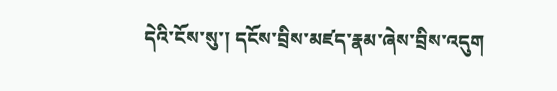དེའི་ངོས་སུ་། དངོས་བྲིས་མཛད་རྣམ་ཞེས་བྲིས་འདུག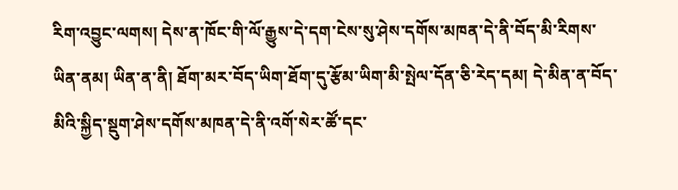རིག་འབྱུང་ལགས། དེས་ན་ཁོང་གི་ལོ་རྒྱུས་དེ་དག་ངེས་སུ་ཤེས་དགོས་མཁན་དེ་ནི་བོད་མི་རིགས་ཡིན་ནམ། ཡིན་ན་ནི། ཐོག་མར་བོད་ཡིག་ཐོག་དུ་རྩོམ་ཡིག་མི་སྤེལ་དོན་ཅི་རེད་དམ། དེ་མིན་ན་བོད་མིའི་སྐྱིད་སྡུག་ཤེས་དགོས་མཁན་དེ་ནི་འགོ་སེར་ཚོ་དང་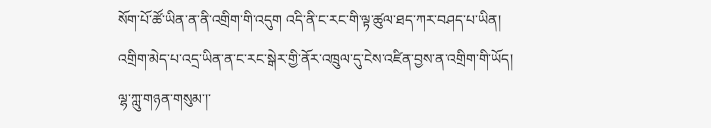སོག་པོ་ཚོ་ཡིན་ན་ནི་འགྲིག་གི་འདུག འདི་ནི་ང་རང་གི་ལྟ་ཚུལ་ཐད་ཀར་བཤད་པ་ཡིན། འགྲིག་མེད་པ་འདྲ་ཡིན་ན་ང་རང་སྒེར་གྱི་ནོར་འཁྲུལ་དུ་ངེས་འཛིན་བྱས་ན་འགྲིག་གི་ཡོད།
ལྷ་ཀླུ་གཉན་གསུམ་།་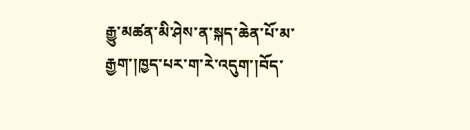རྒྱུ་མཚན་མི་ཤེས་ན་སྐད་ཆེན་པོ་མ་རྒྱག་།ཁྱད་པར་ག་རེ་འདུག་།བོད་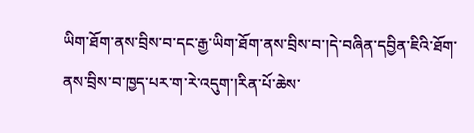ཡིག་ཐོག་ནས་བྲིས་བ་དང་རྒྱ་ཡིག་ཐོག་ནས་བྲིས་བ་།དེ་བཞིན་དབྱིན་ཇིའི་ཐོག་ནས་བྲིས་བ་ཁྱད་པར་ག་རེ་འདུག་།རིན་པོ་ཆེས་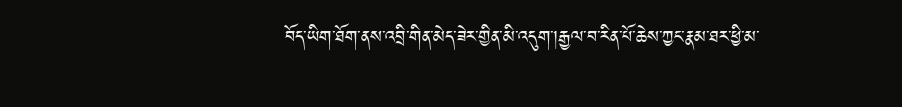བོད་ཡིག་ཐོག་ནས་འབྲི་གིན་མེད་ཟེར་གྱིན་མི་འདུག་།རྒྱལ་བ་རིན་པོ་ཆེས་ཀྱང་རྣམ་ཐར་ཕྱི་མ་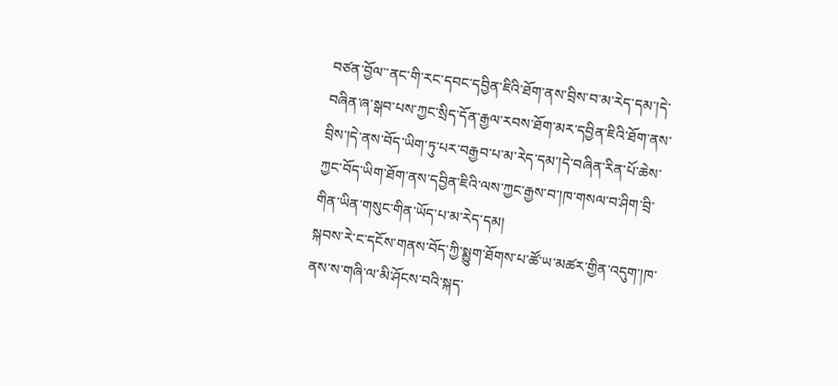བཙན་བྱོལ་་ནང་གི་རང་དབང་དབྱིན་ཇིའི་ཐོག་ནས་བྲིས་བ་མ་རེད་དམ་།དེ་བཞིན་ཞ་སྒབ་པས་ཀྱང་སྲིད་དོན་རྒྱལ་རབས་ཐོག་མར་དབྱིན་ཇིའི་ཐོག་ནས་བྲིས་།དེ་ནས་བོད་ཡིག་ཏུ་པར་བརྒྱབ་པ་མ་རེད་དམ་།དེ་བཞིན་རིན་པོ་ཆེས་ཀྱང་བོད་ཡིག་ཐོག་ནས་དབྱིན་ཇིའི་ལས་ཀྱང་རྒྱས་བ་།ཁ་གསལ་བ་ཤིག་བྲི་གིན་ཡིན་གསུང་གིན་ཡོད་པ་མ་རེད་དམ།
སྐབས་རེ་ང་དངོས་གནས་བོད་ཀྱི་སྨྱུག་ཐོགས་པ་ཚོ་ཡ་མཚར་གྱིན་འདུག་།ཁ་ནས་ས་གཞི་ལ་མི་ཤོངས་བའི་སྐད་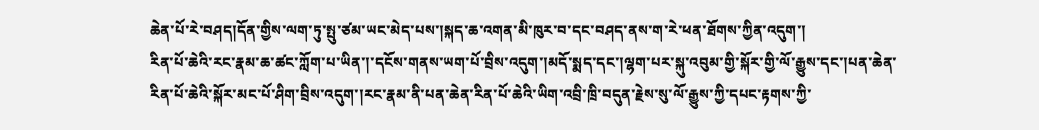ཆེན་པོ་རེ་བཤད།དོན་གྱིས་ལག་ཏུ་སྤུ་ཙམ་ཡང་མེད་པས་།སྐད་ཆ་འགན་མི་ཁུར་བ་དང་བཤད་ནས་ག་རེ་ཕན་ཐོགས་ཀྱིན་འདུག་།
རིན་པོ་ཆེའི་རང་རྣམ་ཆ་ཚང་ཀློག་པ་ཡིན་།་དངོས་གནས་ཡག་པོ་བྲིས་འདུག་།མདོ་སྨད་དང་།ལྷག་པར་སྐུ་འབུམ་གྱི་སྐོར་གྱི་ལོ་རྒྱུས་དང་།པན་ཆེན་རིན་པོ་ཆེའི་སྐོར་མང་པོ་ཤིག་བྲིས་འདུག་།རང་རྣམ་ནི་པན་ཆེན་རིན་པོ་ཆེའི་ཡིག་འབྲི་ཁྲི་བདུན་རྗེས་སུ་ལོ་རྒྱུས་ཀྱི་དཔང་རྟགས་ཀྱི་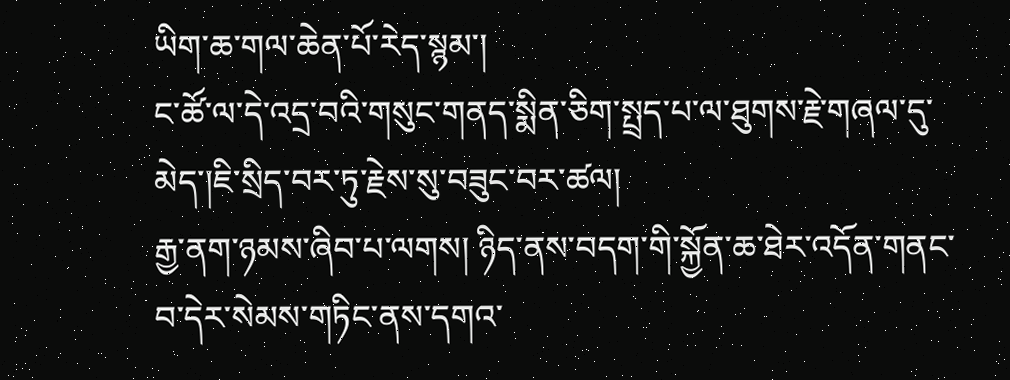ཡིག་ཆ་གལ་ཆེན་པོ་རེད་སྙམ་།
ང་ཚོ་ལ་དེ་འདྲ་བའི་གསུང་གནད་སྨིན་ཅིག་སྤྲད་པ་ལ་ཐུགས་རྗེ་གཞལ་དུ་མེད་།ཇི་སྲིད་བར་ཏུ་རྗེས་སུ་བཟུང་བར་ཚལ།
རྒྱ་ནག་ཉམས་ཞིབ་པ་ལགས། ཉིད་ནས་བདག་གི་སྐྱོན་ཆ་ཐེར་འདོན་གནང་བ་དེར་སེམས་གཏིང་ནས་དགའ་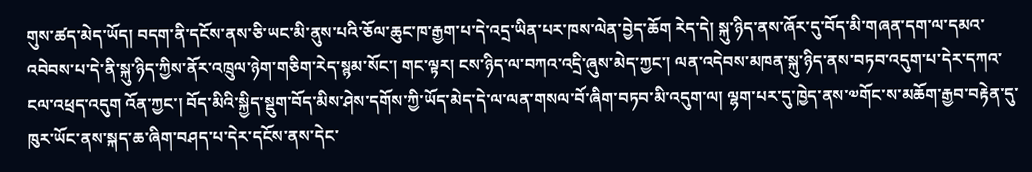གུས་ཚད་མེད་ཡོད། བདག་ནི་དངོས་ནས་ཅི་ཡང་མི་ནུས་པའི་ཅོལ་ཆུང་ཁ་རྒྱག་པ་དེ་འདྲ་ཡིན་པར་ཁས་ལེན་བྱེད་ཆོག རེད་དེ། སྐུ་ཉིད་ནས་ཞོར་དུ་བོད་མི་གཞན་དག་ལ་དམའ་འབེབས་པ་དེ་ནི་སྐུ་ཉིད་ཀྱིས་ནོར་འཁྲུལ་ཉེག་གཅིག་རེད་སྙམ་སོང་། གང་ལྟར། ངས་ཉིད་ལ་བཀའ་འདྲི་ཞུས་མེད་ཀྱང་། ལན་འདེབས་མཁན་སྐུ་ཉིད་ནས་བཏབ་འདུག་པ་དེར་དཀའ་ངལ་འཕྲད་འདུག འོན་ཀྱང་། བོད་མིའི་སྐྱིད་སྡུག་བོད་མིས་ཤེས་དགོས་ཀྱི་ཡོད་མེད་དེ་ལ་ལན་གསལ་བོ་ཞིག་བཏབ་མི་འདུག་ལ། ལྷག་པར་དུ་ཁྱེད་ནས་༧གོང་ས་མཆོག་རྒྱབ་བརྟེན་དུ་ཁུར་ཡོང་ནས་སྐད་ཆ་ཞིག་བཤད་པ་དེར་དངོས་ནས་དེང་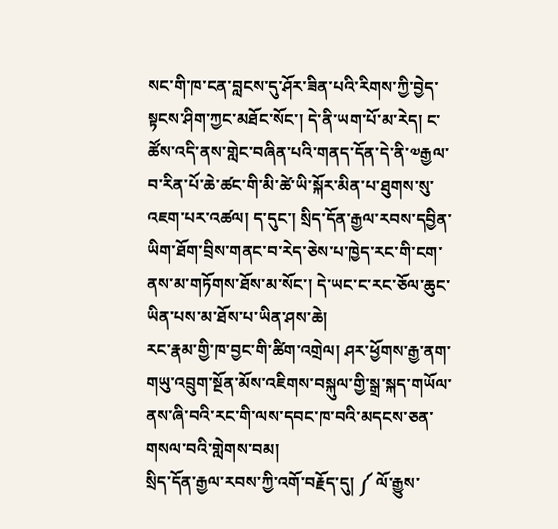སང་གི་ཁ་ངན་བླངས་དུ་ཤོར་ཟིན་པའི་རིགས་ཀྱི་བྱེད་སྟངས་ཤིག་ཀྱང་མཐོང་སོང་། དེ་ནི་ཡག་པོ་མ་རེད། ང་ཚོས་འདི་ནས་གླེང་བཞིན་པའི་གནད་དོན་དེ་ནི་༧རྒྱལ་བ་རིན་པོ་ཆེ་ཚང་གི་མི་ཚེ་ཡི་སྐོར་མིན་པ་ཐུགས་སུ་འཇག་པར་འཚལ། ད་དུང་། སྲིད་དོན་རྒྱལ་རབས་དབྱིན་ཡིག་ཐོག་བྲིས་གནང་བ་རེད་ཅེས་པ་ཁྱེད་རང་གི་ངག་ནས་མ་གཏོགས་ཐོས་མ་སོང་། དེ་ཡང་ང་རང་ཅོལ་ཆུང་ཡིན་པས་མ་ཐོས་པ་ཡིན་ཤས་ཆེ།
རང་རྣམ་གྱི་ཁ་བྱང་གི་ཚིག་འགྲེལ། ཤར་ཕྱོགས་རྒྱ་ནག་གཡུ་འབྲུག་སྔོན་མོས་འཇིགས་བསྐུལ་གྱི་སྒྲ་སྐད་གཡོལ་ནས་ཞི་བའི་རང་གི་ལས་དབང་ཁ་བའི་མདངས་ཅན་གསལ་བའི་གླེགས་བམ།
སྲིད་དོན་རྒྱལ་རབས་ཀྱི་འགོ་བརྗོད་དུ། ༼ ལོ་རྒྱུས་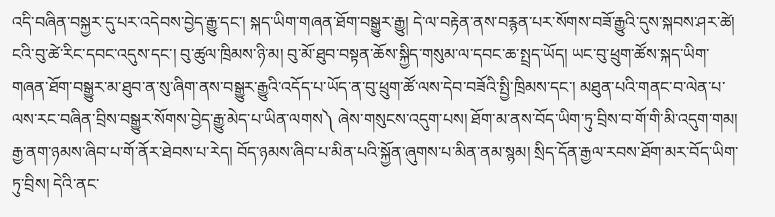འདི་བཞིན་བསྐྱར་དུ་པར་འདེབས་བྱེད་རྒྱུ་དང་། སྐད་ཡིག་གཞན་ཐོག་བསྒྱུར་རྒྱུ། དེ་ལ་བརྟེན་ནས་བརྙན་པར་སོགས་བཟོ་རྒྱུའི་དུས་སྐབས་ཤར་ཚེ། ངའི་བུ་ཚེ་རིང་དབང་འདུས་དང་། བུ་ཚུལ་ཁྲིམས་ཉི་མ། བུ་མོ་ཐུབ་བསྟན་ཆོས་སྐྱིད་གསུམ་ལ་དབང་ཆ་སྤྲད་ཡོད། ཡང་བུ་ཕྲུག་ཚོས་སྐད་ཡིག་གཞན་ཐོག་བསྒྱུར་མ་ཐུབ་ན་སུ་ཞིག་ནས་བསྒྱུར་རྒྱུའི་འདོད་པ་ཡོད་ན་བུ་ཕྲུག་ཚོ་ལས་དེབ་བཟོའི་སྤྱི་ཁྲིམས་དང་། མཐུན་པའི་གནང་བ་ལེན་པ་ལས་རང་བཞིན་བྲིས་བསྒྱུར་སོགས་བྱེད་རྒྱུ་མེད་པ་ཡིན་ལགས༽ ཞེས་གསུངས་འདུག་པས། ཐོག་མ་ནས་བོད་ཡིག་ཏུ་བྲིས་བ་གོ་གི་མི་འདུག་གམ།
རྒྱ་ནག་ཉམས་ཞིབ་པ་གོ་ནོར་ཐེབས་པ་རེད། བོད་ཉམས་ཞིབ་པ་མིན་པའི་སྐྱོན་ཞུགས་པ་མིན་ནམ་སྙམ། སྲིད་དོན་རྒྱལ་རབས་ཐོག་མར་བོད་ཡིག་ཏུ་བྲིས། དེའི་ནང་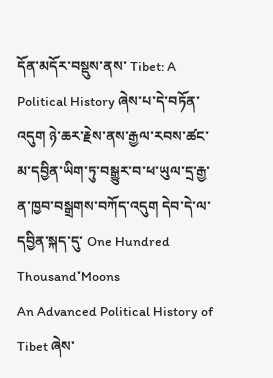དོན་མདོར་བསྡུས་ནས་ Tibet: A Political History ཞེས་པ་དེ་བཏོན་འདུག ཉེ་ཆར་རྗེས་ནས་རྒྱལ་རབས་ཚང་མ་དབྱིན་ཡིག་ཏུ་བསྒྱུར་བ་ཕ་ཡུལ་དྲ་རྒྱ་ན་ཁྱབ་བསྒྲགས་བཀོད་འདུག དེབ་དེ་ལ་དབྱིན་སྐད་དུ་ One Hundred Thousand་Moons
An Advanced Political History of Tibet ཞེས་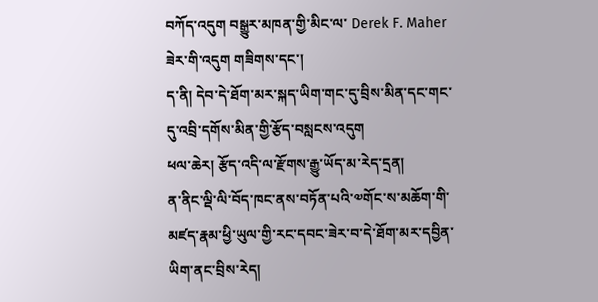བཀོད་འདུག བསྒྱུར་མཁན་གྱི་མིང་ལ་ Derek F. Maher ཟེར་གི་འདུག གཟིགས་དང་།
ད་ནི། དེབ་དེ་ཐོག་མར་སྐད་ཡིག་གང་དུ་བྲིས་མིན་དང་གང་དུ་འབྲི་དགོས་མིན་གྱི་རྩོད་བསླངས་འདུག
ཕལ་ཆེར། རྩོད་འདི་ལ་རྫོགས་རྒྱུ་ཡོད་མ་རེད་དྲན།
ན་ནིང་ལྡི་ལི་བོད་ཁང་ནས་བཏོན་པའི་༧གོང་ས་མཆོག་གི་མཛད་རྣམ་ཕྱི་ཡུལ་གྱི་རང་དབང་ཟེར་བ་དེ་ཐོག་མར་དབྱིན་ཡིག་ནང་བྲིས་རེད།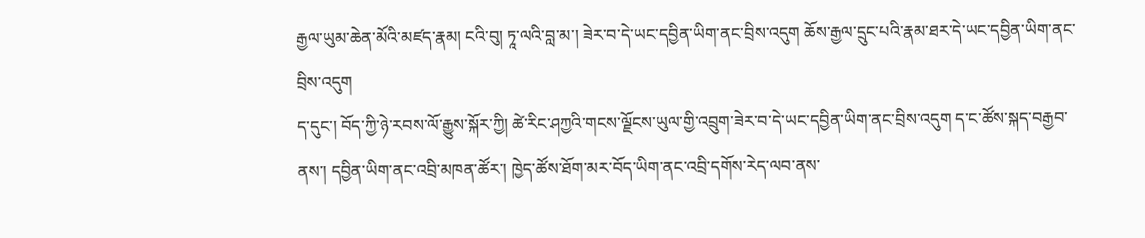རྒྱལ་ཡུམ་ཆེན་མོའི་མཛད་རྣམ། ངའི་བུ། ཏཱ་ལའི་བླ་མ་། ཟེར་བ་དེ་ཡང་དབྱིན་ཡིག་ནང་བྲིས་འདུག ཆོས་རྒྱལ་དྲུང་པའི་རྣམ་ཐར་དེ་ཡང་དབྱིན་ཡིག་ནང་བྲིས་འདུག
ད་དུང་། བོད་ཀྱི་ཉེ་རབས་ལོ་རྒྱུས་སྐོར་ཀྱི། ཚེ་རིང་ཤཀྱའི་གངས་ལྗོངས་ཡུལ་གྱི་འབྲུག་ཟེར་བ་དེ་ཡང་དབྱིན་ཡིག་ནང་བྲིས་འདུག ད་ང་ཚོས་སྐད་བརྒྱབ་ནས་། དབྱིན་ཡིག་ནང་འབྲི་མཁན་ཚོར་། ཁྱེད་ཚོས་ཐོག་མར་བོད་ཡིག་ནང་འབྲི་དགོས་རེད་ལབ་ནས་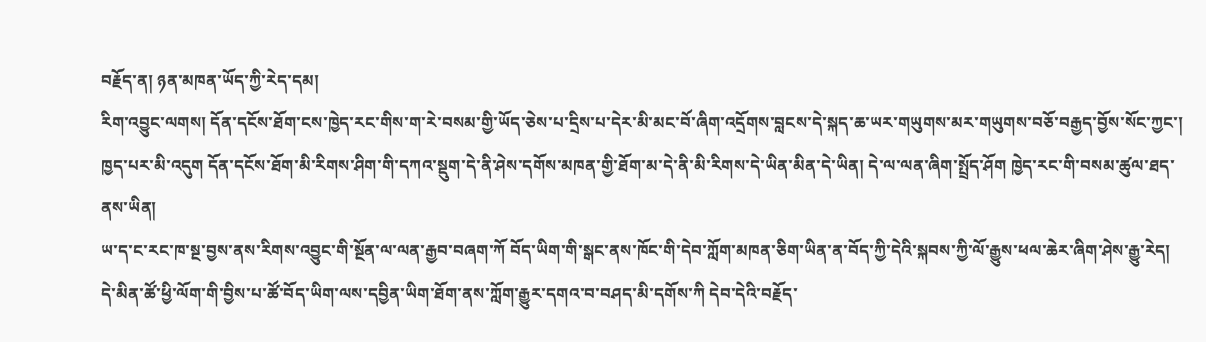བརྗོད་ན། ཉན་མཁན་ཡོད་ཀྱི་རེད་དམ།
རིག་འབྱུང་ལགས། དོན་དངོས་ཐོག་ངས་ཁྱེད་རང་གིས་ག་རེ་བསམ་གྱི་ཡོད་ཅེས་པ་དྲིས་པ་དེར་མི་མང་བོ་ཞིག་འདྲོགས་བླངས་དེ་སྐད་ཆ་ཡར་གཡུགས་མར་གཡུགས་བཅོ་བརྒྱད་བྱོས་སོང་ཀྱང་། ཁྱད་པར་མི་འདུག དོན་དངོས་ཐོག་མི་རིགས་ཤིག་གི་དཀའ་སྡུག་དེ་ནི་ཤེས་དགོས་མཁན་གྱི་ཐོག་མ་དེ་ནི་མི་རིགས་དེ་ཡིན་མིན་དེ་ཡིན། དེ་ལ་ལན་ཞིག་སྤྲོད་ཤོག ཁྱེད་རང་གི་བསམ་ཚུལ་ཐད་ནས་ཡིན།
ཡ་ད་ང་རང་ཁ་སྔ་བྱས་ནས་རིགས་འབྱུང་གི་སྔོན་ལ་ལན་རྒྱབ་བཞག་ཀོ བོད་ཡིག་གི་སྒང་ནས་ཁོང་གི་དེབ་ཀློག་མཁན་ཅིག་ཡིན་ན་བོད་ཀྱི་དེའི་སྐབས་ཀྱི་ལོ་རྒྱུས་ཕལ་ཆེར་ཞིག་ཤེས་རྒྱུ་རེད། དེ་མིན་ཚོ་ཕྱི་ལོག་གི་བྱིས་པ་ཚོ་བོད་ཡིག་ལས་དབྱིན་ཡིག་ཐོག་ནས་ཀློག་རྒྱུར་དགའ་བ་བཤད་མི་དགོས་ཀི དེབ་དེའི་བརྗོད་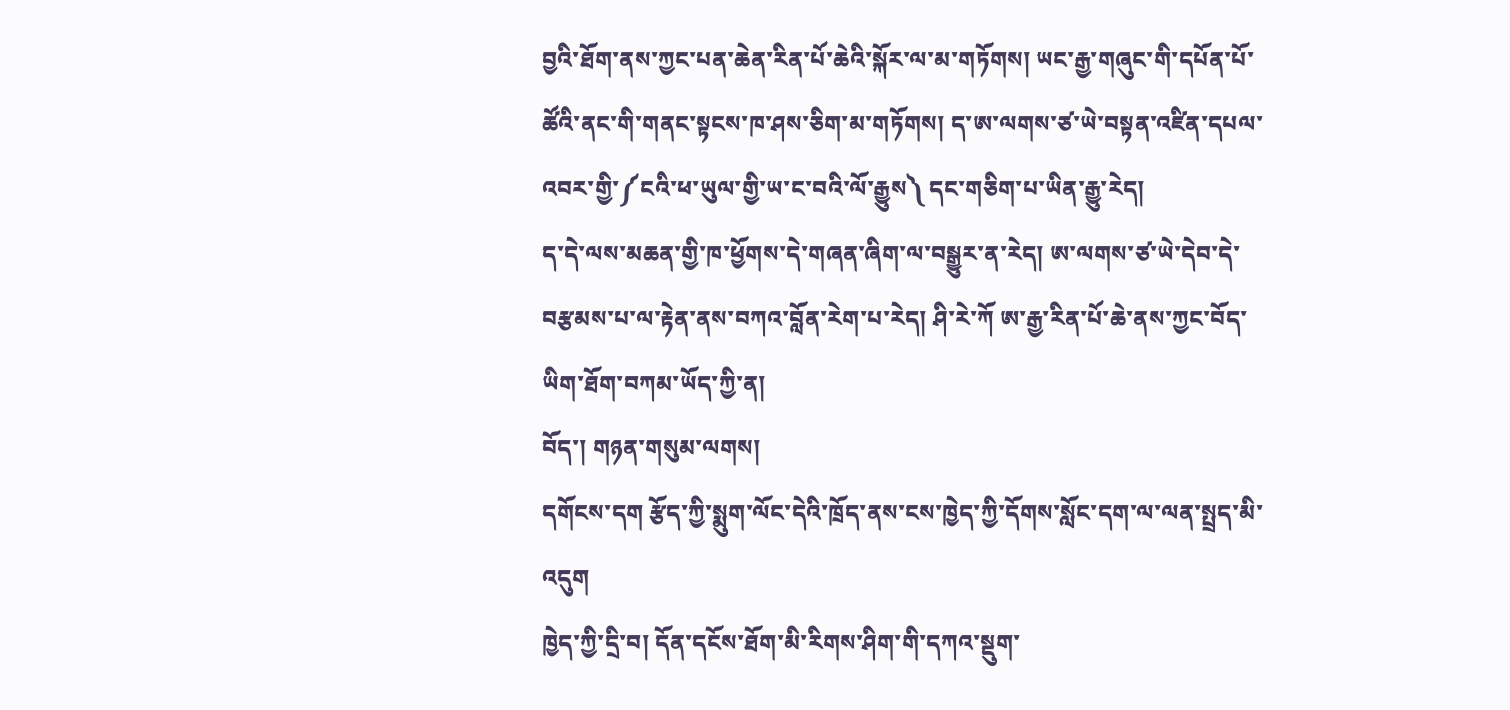བྱའི་ཐོག་ནས་ཀྱང་པན་ཆེན་རིན་པོ་ཆེའི་སྐོར་ལ་མ་གཏོགས། ཡང་རྒྱ་གཞུང་གི་དཔོན་པོ་ཚོའི་ནང་གི་གནང་སྟངས་ཁ་ཤས་ཅིག་མ་གཏོགས། ད་ཨ་ལགས་ཙ་ཡེ་བསྟན་འཛིན་དཔལ་འབར་གྱི་༼ངའི་ཕ་ཡུལ་གྱི་ཡ་ང་བའི་ལོ་རྒྱུས༽ དང་གཅིག་པ་ཡིན་རྒྱུ་རེད།
ད་དེ་ལས་མཆན་གྱི་ཁ་ཕྱོགས་དེ་གཞན་ཞིག་ལ་བསྒྱུར་ན་རེད། ཨ་ལགས་ཙ་ཡེ་དེབ་དེ་བརྩམས་པ་ལ་རྟེན་ནས་བཀའ་བློན་རེག་པ་རེད། ཤི་རེ་ཀོ ཨ་རྒྱ་རིན་པོ་ཆེ་ནས་ཀྱང་བོད་ཡིག་ཐོག་བཀམ་ཡོད་ཀྱི་ན།
བོད་། གཉན་གསུམ་ལགས།
དགོངས་དག རྩོད་ཀྱི་སྨུག་ལོང་དེའི་ཁྲོད་ནས་ངས་ཁྱེད་ཀྱི་དོགས་སློང་དག་ལ་ལན་སྤྲད་མི་འདུག
ཁྱེད་ཀྱི་དྲི་བ། དོན་དངོས་ཐོག་མི་རིགས་ཤིག་གི་དཀའ་སྡུག་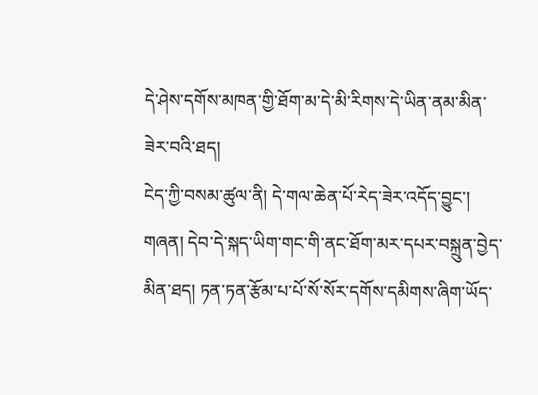དེ་ཤེས་དགོས་མཁན་གྱི་ཐོག་མ་དེ་མི་རིགས་དེ་ཡིན་ནམ་མིན་ཟེར་བའི་ཐད།
ངེད་ཀྱི་བསམ་ཚུལ་ནི། དེ་གལ་ཆེན་པོ་རེད་ཟེར་འདོད་བྱུང་། གཞན། དེབ་དེ་སྐད་ཡིག་གང་གི་ནང་ཐོག་མར་དཔར་བསྐྲུན་བྱེད་མིན་ཐད། ཏན་ཏན་རྩོམ་པ་པོ་སོ་སོར་དགོས་དམིགས་ཞིག་ཡོད་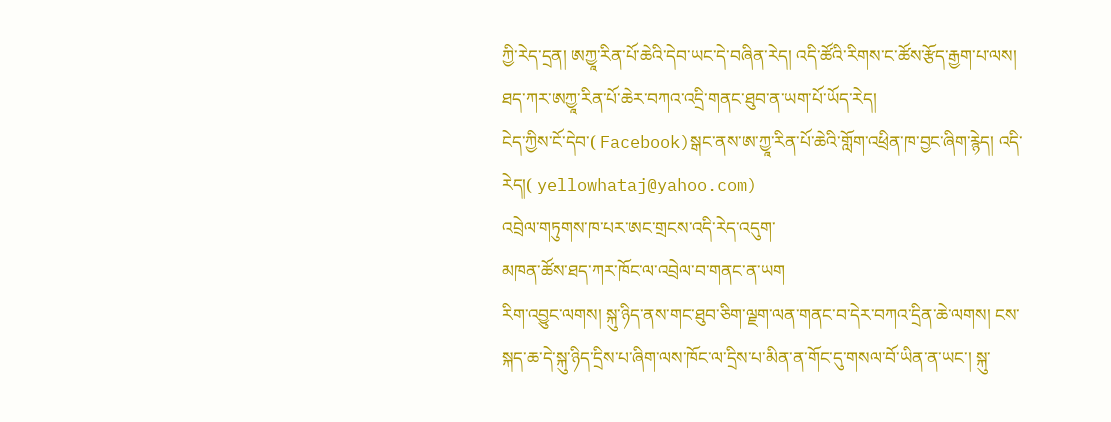ཀྱི་རེད་དྲན། ཨཀྱཱ་རིན་པོ་ཆེའི་དེབ་ཡང་དེ་བཞིན་རེད། འདི་ཚོའི་རིགས་ང་ཚོས་རྩོད་རྒྱག་པ་ལས། ཐད་ཀར་ཨཀྱཱ་རིན་པོ་ཆེར་བཀའ་འདྲི་གནང་ཐུབ་ན་ཡག་པོ་ཡོད་རེད།
ངེད་ཀྱིས་ངོ་དེབ་( Facebook)སྒང་ནས་ཨ་ཀྱཱ་རིན་པོ་ཆེའི་གློག་འཕྲིན་ཁ་བྱང་ཞིག་རྙེད། འདི་རེད།( yellowhataj@yahoo.com)
འབྲེལ་གཏུགས་ཁ་པར་ཨང་གྲངས་འདི་རེད་འདུག་
མཁན་ཚོས་ཐད་ཀར་ཁོང་ལ་འབྲེལ་བ་གནང་ན་ཡག
རིག་འབྱུང་ལགས། སྐུ་ཉིད་ནས་གང་ཐུབ་ཅིག་ལྗག་ལན་གནང་བ་དེར་བཀའ་དྲིན་ཆེ་ལགས། ངས་སྐད་ཆ་དེ་སྐུ་ཉིད་དྲིས་པ་ཞིག་ལས་ཁོང་ལ་དྲིས་པ་མིན་ན་གོང་དུ་གསལ་བོ་ཡིན་ན་ཡང་། སྐུ་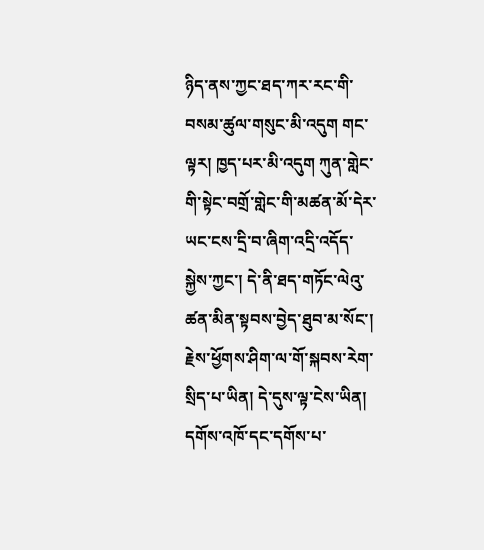ཉིད་ནས་ཀྱང་ཐད་ཀར་རང་གི་བསམ་ཚུལ་གསུང་མི་འདུག གང་ལྟར། ཁྱད་པར་མི་འདུག ཀུན་གླེང་གི་སྟེང་བགྲོ་གླེང་གི་མཚན་མོ་དེར་ཡང་ངས་དྲི་བ་ཞིག་འདྲི་འདོད་སྐྱེས་ཀྱང་། དེ་ནི་ཐད་གཏོང་ལེའུ་ཚན་མིན་སྟབས་བྱེད་ཐུབ་མ་སོང་། རྗེས་ཕྱོགས་ཤིག་ལ་གོ་སྐབས་རེག་སྲིད་པ་ཡིན། དེ་དུས་ལྟ་ངེས་ཡིན། དགོས་འཁོ་དང་དགོས་པ་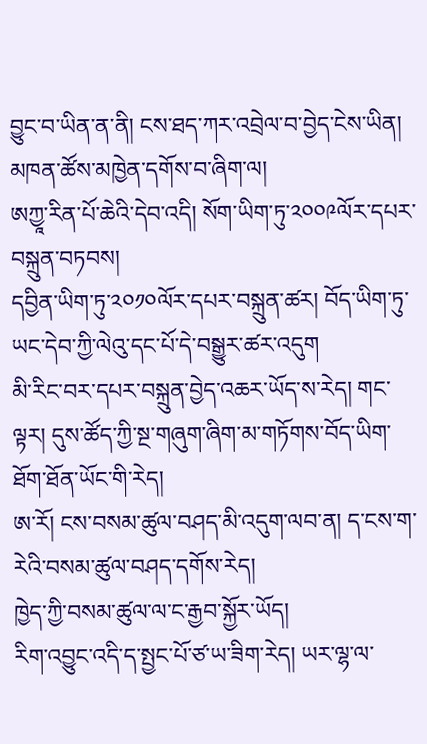བྱུང་བ་ཡིན་ན་ནི། ངས་ཐད་ཀར་འབྲེལ་བ་བྱེད་ངེས་ཡིན།
མཁན་ཚོས་མཁྱེན་དགོས་བ་ཞིག་ལ།
ཨཀྱཱ་རིན་པོ་ཆེའི་དེབ་འདི། སོག་ཡིག་ཏུ་༢༠༠༩ལོར་དཔར་བསྐྲུན་བཏབས།
དབྱིན་ཡིག་ཏུ་༢༠༡༠ལོར་དཔར་བསྐྲུན་ཚར། བོད་ཡིག་ཏུ་ཡང་དེབ་ཀྱི་ལེའུ་དང་པོ་དེ་བསྒྱུར་ཚར་འདུག
མི་རིང་བར་དཔར་བསྐྲུན་བྱེད་འཆར་ཡོད་ས་རེད། གང་ལྟར། དུས་ཚོད་ཀྱི་སྔ་གཞུག་ཞིག་མ་གཏོགས་བོད་ཡིག་ཐོག་ཐོན་ཡོང་གི་རེད།
ཨ་རོ། ངས་བསམ་ཚུལ་བཤད་མི་འདུག་ལབ་ན། ད་ངས་ག་རེའི་བསམ་ཚུལ་བཤད་དགོས་རེད།
ཁྱེད་ཀྱི་བསམ་ཚུལ་ལ་ང་རྒྱབ་སྐྱོར་ཡོད།
རིག་འབྱུང་འདི་ད་སྤྱང་པོ་ཙ་ཡ་ཟིག་རེད། ཡར་ལྷ་ལ་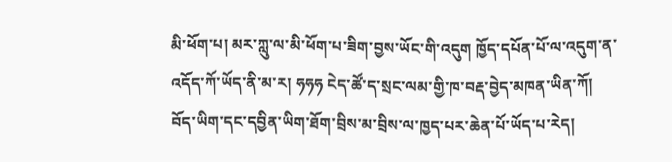མི་ཕོག་པ། མར་ཀླུ་ལ་མི་ཕོག་པ་ཟིག་བྱས་ཡོང་གི་འདུག ཁྱོད་དཔོན་པོ་ལ་འདུག་ན་འདོད་ཀོ་ཡོད་ནི་མ་ར། ཧཧཧ ངེད་ཚོ་ད་སྲང་ལམ་གྱི་ཁ་བརྡ་བྱེད་མཁན་ཡིན་ཀོ།
བོད་ཡིག་དང་དབྱིན་ཡིག་ཐོག་བྲིས་མ་བྲིས་ལ་ཁྱད་པར་ཆེན་པོ་ཡོད་པ་རེད།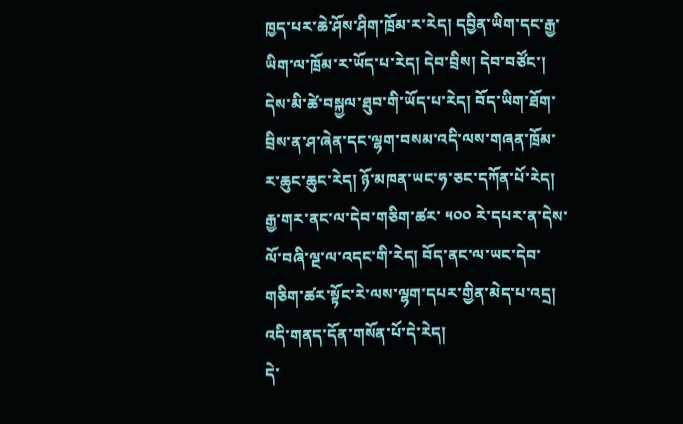ཁྱད་པར་ཆེ་ཤོས་ཤིག་ཁྲོམ་ར་རེད། དབྱིན་ཡིག་དང་རྒྱ་ཡིག་ལ་ཁྲོམ་ར་ཡོད་པ་རེད། དེབ་བྲིས། དེབ་བཙོང་། དེས་མི་ཚེ་བསྐྱལ་ཐུབ་གི་ཡོད་པ་རེད། བོད་ཡིག་ཐོག་བྲིས་ན་ཤ་ཞེན་དང་ལྷག་བསམ་འདི་ལས་གཞན་ཁྲོམ་ར་ཆུང་ཆུང་རེད། ཉོ་མཁན་ཡང་ཧ་ཅང་དཀོན་པོ་རེད། རྒྱ་གར་ནང་ལ་དེབ་གཅིག་ཚར་ ༥༠༠ རེ་དཔར་ན་དེས་ལོ་བཞི་ལྔ་ལ་འདང་གི་རེད། བོད་ནང་ལ་ཡང་དེབ་གཅིག་ཚར་སྟོང་རེ་ལས་ལྷག་དཔར་གྱིན་མེད་པ་འདྲ། འདི་གནད་དོན་གསོན་པོ་དེ་རེད།
དེ་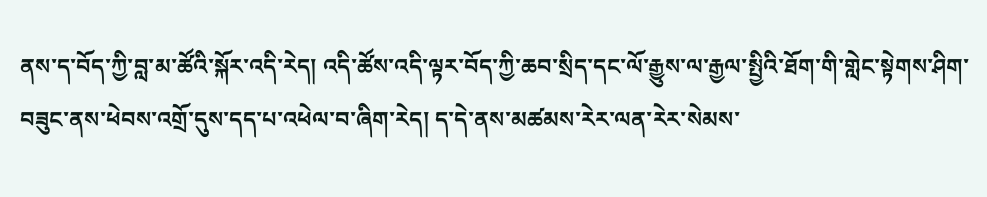ནས་ད་བོད་ཀྱི་བླ་མ་ཚོའི་སྐོར་འདི་རེད། འདི་ཚོས་འདི་ལྟར་བོད་ཀྱི་ཆབ་སྲིད་དང་ལོ་རྒྱུས་ལ་རྒྱལ་སྤྱིའི་ཐོག་གི་གླེང་སྟེགས་ཤིག་བཟུང་ནས་ཕེབས་འགྲོ་དུས་དད་པ་འཕེལ་བ་ཞིག་རེད། ད་དེ་ནས་མཚམས་རེར་ལན་རེར་སེམས་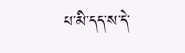པ་མི་དད་ས་དེ་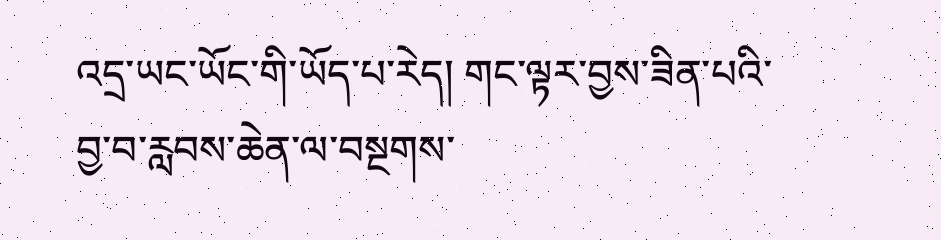འདྲ་ཡང་ཡོང་གི་ཡོད་པ་རེད། གང་ལྟར་བྱས་ཟིན་པའི་བྱ་བ་རླབས་ཆེན་ལ་བསྔགས་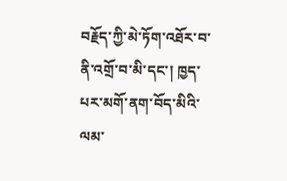བརྗོད་ཀྱི་མེ་ཏོག་འཐོར་བ་ནི་འགྲོ་བ་མི་དང་། ཁྱད་པར་མགོ་ནག་བོད་མིའི་ལམ་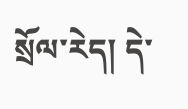སྲོལ་རེད། དེ་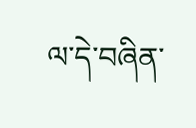ལ་དེ་བཞིན་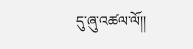དུ་ཞུ་འཚལ་ལོ།།